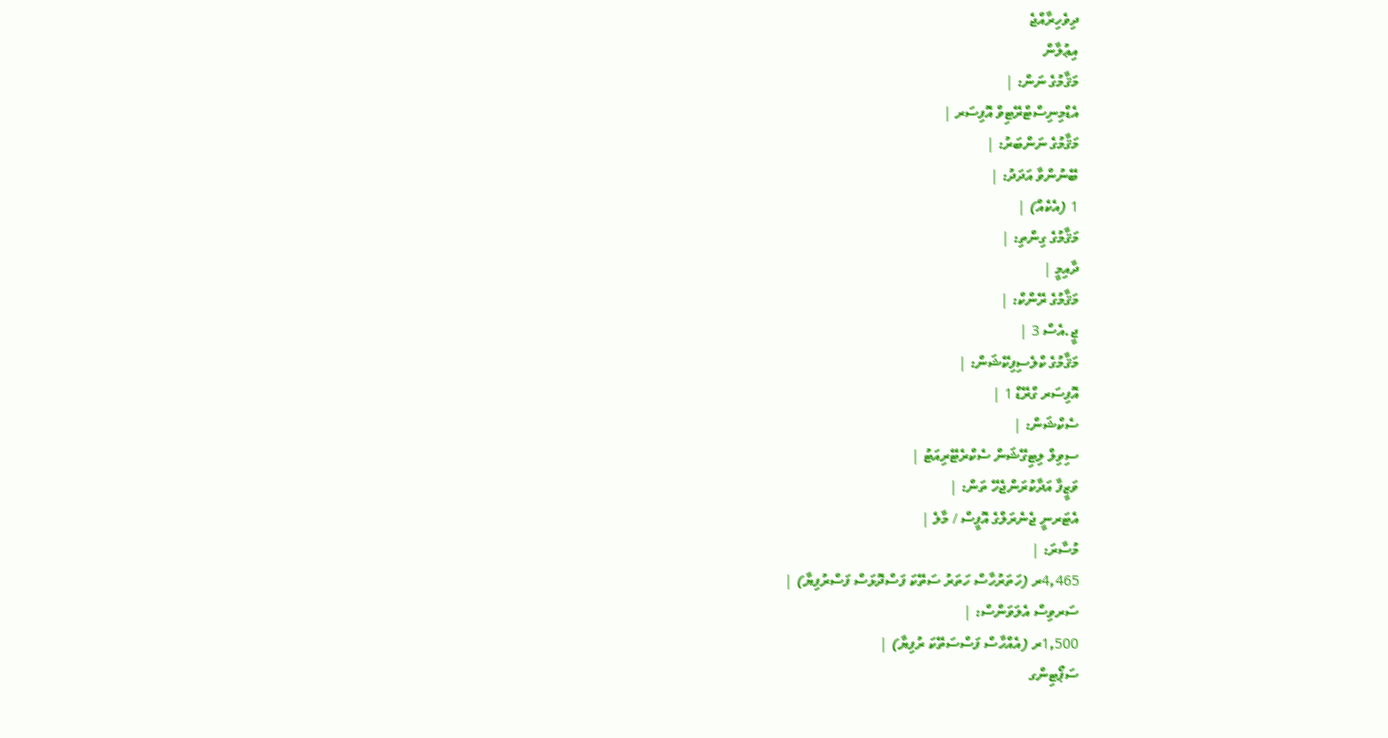ދިވެހިރާއްޖެ
އިޢުލާން
މަޤާމުގެ ނަން: |
އެޑްމިނިސްޓްރޭޓިވް އޮފިސަރ |
މަޤާމުގެ ނަންބަރު: |
ބޭނުންވާ އަދަދު: |
1 (އެކެއް) |
މަޤާމުގެ ގިންތި: |
ދާއިމީ |
މަޤާމުގެ ރޭންކް: |
ޖީ.އެސް 3 |
މަޤާމުގެ ކްލެސިފިކޭޝަން: |
އޮފިސަރ ގްރޭޑް 1 |
ސެކްޝަން: |
ސިވިލް ލިޓިގޭޝަން ސެކްރެޓޭރިއަޓު |
ވަޒީފާ އަދާކުރަންޖެހޭ ތަން: |
އެޓަރނީ ޖެނެރަލްގެ އޮފީސް / މާލެ |
މުސާރަ: |
4,465ރ (ހަތަރުހާސް ހަތަރު ސަތޭކަ ފަސްދޮޅަސް ފަސްރުފިޔާ) |
ސަރވިސް އެލަވަންސް: |
1,500ރ (އެއްހާސް ފަސްސަތޭކަ ރުފިޔާ) |
ސަޕޯޓިންގ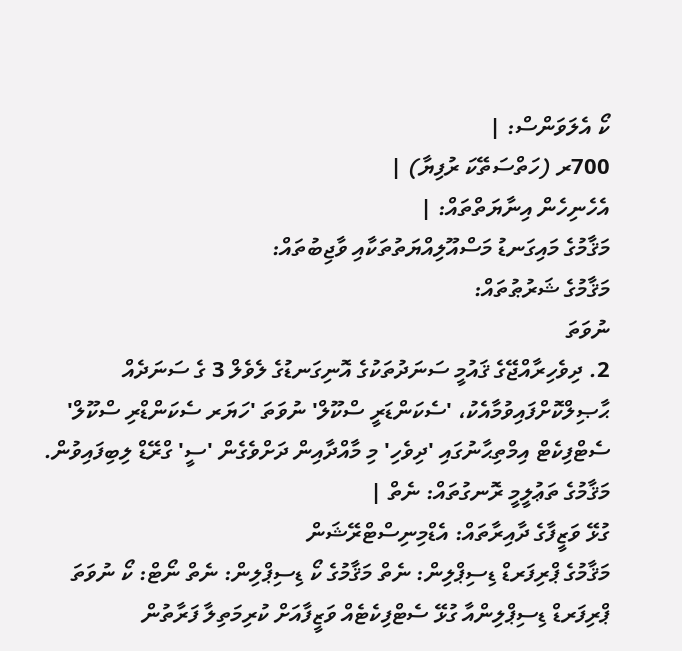ކޯ އެލަވަންސް: |
700ރ (ހަތްސަތޭކަ ރުފިޔާ) |
އެހެނިހެން އިނާޔަތްތައް: |
މަޤާމުގެ މައިގަނޑު މަސްއޫލިއްޔަތުތަކާއި ވާޖިބުތައް:
މަޤާމުގެ ޝަރުޠުތައް:
ނުވަތަ
2. ދިވެހިރާއްޖޭގެ ޤައުމީ ސަނަދުތަކުގެ އޮނިގަނޑުގެ ލެވެލް 3 ގެ ސަނަދެއް ޙާޞިލްކޮށްފައިވުމާއެކު، 'ސެކަންޑަރީ ސްކޫލް' ނުވަތަ 'ހަޔަރ ސެކަންޑްރި ސްކޫލް' ސެޓްފިކެޓް އިމްތިޙާނުގައި 'ދިވެހި' މި މާއްދާއިން ދަށްވެގެން 'ސީ' ގްރޭޑް ލިބިފައިވުން.
މަޤާމުގެ ތަޢުލީމީ ރޮނގުތައް: ނެތް |
ގުޅޭ ވަޒީފާގެ ދާއިރާތައް: އެޑްމިނިސްޓްރޭޝަން
މަޤާމުގެ ޕްރިފަރޑް ޑިސިޕްލިން: ނެތް މަޤާމުގެ ކޯ ޑިސިޕްލިން: ނެތް ނޯޓް: ކޯ ނުވަތަ ޕްރިފަރޑް ޑިސިޕްލިންއާ ގުޅޭ ސެޓްފިކެޓެއް ވަޒީފާއަށް ކުރިމަތިލާ ފަރާތުން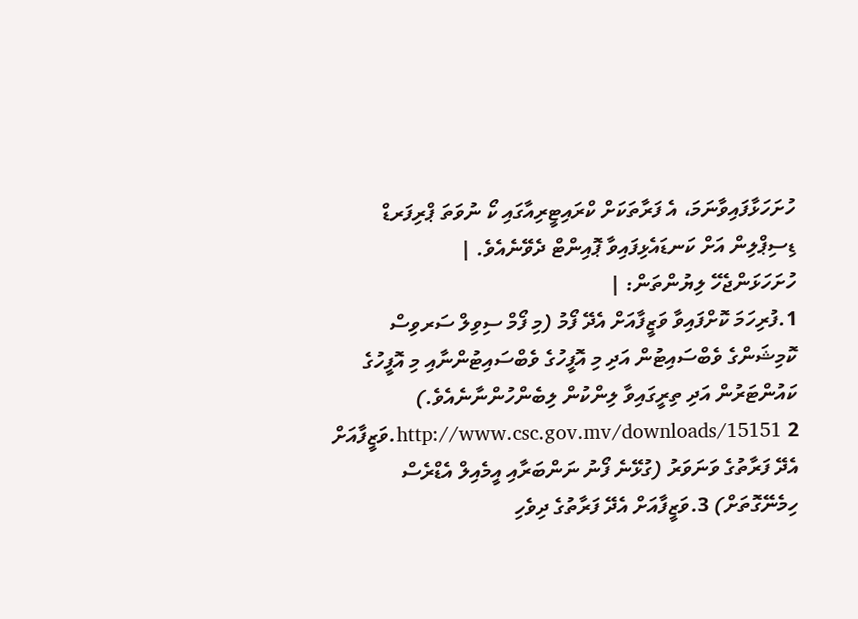ހުށަހަޅާފައިވާނަމަ، އެ ފަރާތަކަށް ކްރައިޓީރިއާގައި ކޯ ނުވަތަ ޕްރިފަރޑް ޑިސިޕްލިން އަށް ކަނޑައެޅިފައިވާ ޕޮއިންޓް ދެވޭނެއެވެ. |
ހުށަހަޅަންޖެހޭ ލިޔުންތަން: |
1.ފުރިހަމަ ކޮށްފައިވާ ވަޒީފާއަށް އެދޭ ފޯމު (މި ފޯމް ސިވިލް ސަރވިސް ކޮމިޝަންގެ ވެބްސައިޓުން އަދި މި އޮފީހުގެ ވެބްސައިޓުންނާއި މި އޮފީހުގެ ކައުންޓަރުން އަދި ތިރީގައިވާ ލިންކުން ލިބެންހުންނާނެއެވެ.) http://www.csc.gov.mv/downloads/15151 2.ވަޒީފާއަށް އެދޭ ފަރާތުގެ ވަނަވަރު (ގުޅޭނެ ފޯނު ނަންބަރާއި އީމެއިލް އެޑްރެސް ހިމެނޭގޮތަށް) 3.ވަޒީފާއަށް އެދޭ ފަރާތުގެ ދިވެހި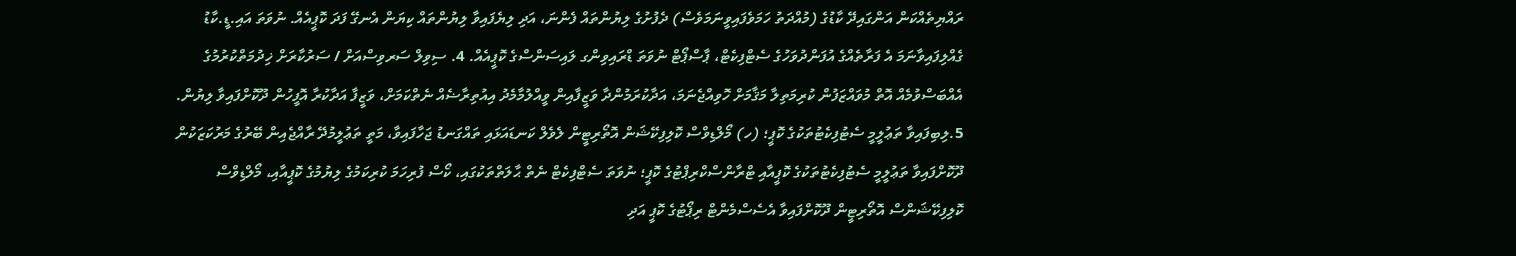ރައްޔިތެއްކަން އަންގައިދޭ ކާޑުގެ (މުއްދަތު ހަމަވެފައިވީނަމަވެސް) ދެފުށުގެ ލިޔުންތައް ފެންނަ، އަދި ލިޔެފައިވާ ލިޔުންތައް ކިޔަން އެނގޭ ފަދަ ކޮޕީއެއް. ނުވަތަ އައި.ޑީ.ކާޑު ގެއްލިފައިވާނަމަ އެ ފަރާތެއްގެ އުފަންދުވަހުގެ ސެޓްފިކެޓް، ޕާސްޕޯޓް ނުވަތަ ޑްރައިވިންގ ލައިސަންސްގެ ކޮޕީއެއް. 4. ސިވިލް ސަރވިސްއަށް / ސަރުކާރަށް ޚިދުމަތްކުރުމުގެ އެއްބަސްވުމެއް އޮތް މުވައްޒަފުން ކުރިމަތިލާ މަޤާމަށް ހޮވިއްޖެނަމަ، އަދާކުރަމުންދާ ވަޒީފާއިން ވީއްލުމާމެދު އިއުތިރާޟެއް ނެތްކަމަށް، ވަޒީފާ އަދާކުރާ އޮފީހުން ދޫކޮށްފައިވާ ލިޔުން. 5.ލިބިފައިވާ ތަޢުލީމީ ސެޓުފިކެޓުތަކުގެ ކޮޕީ؛ (ހ) މޯލްޑިވްސް ކޮލިފިކޭޝަން އޮތޯރިޓީން ލެވެލް ކަނޑައަޅައި ތައްގަނޑު ޖަހާފައިވާ، މަތީ ތަޢުލީމުދޭ ރާއްޖެއިން ބޭރުގެ މަރުކަޒަކުން ދޫކޮށްފައިވާ ތަޢުލީމީ ސެޓުފިކެޓުތަކުގެ ކޮޕީއާއި ޓްރާންސްކްރިޕްޓުގެ ކޮޕީ؛ ނުވަތަ ސެޓްފިކެޓް ނެތް ޙާލަތްތަކުގައި، ކޯސް ފުރިހަމަ ކުރިކަމުގެ ލިޔުމުގެ ކޮޕީއާއި، މޯލްޑިވްސް ކޮލިފިކޭޝަންސް އޮތޯރިޓީން ދޫކޮށްފައިވާ އެސެސްމެންޓް ރިޕޯޓުގެ ކޮޕީ އަދި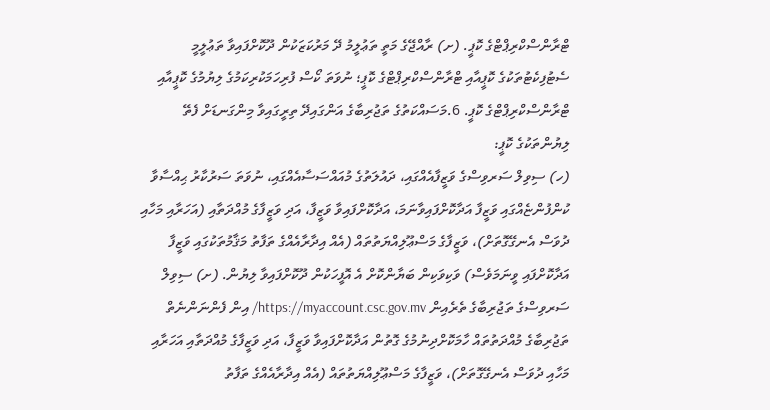ޓްރާންސްކްރިޕްޓްގެ ކޮޕީ. (ށ) ރާއްޖޭގެ މަތީ ތަޢުލީމު ދޭ މަރުކަޒަކުން ދޫކޮށްފައިވާ ތަޢުލީމީ ސެޓުފިކެޓުތަކުގެ ކޮޕީއާއި ޓްރާންސްކްރިޕްޓްގެ ކޮޕީ؛ ނުވަތަ ކޯސް ފުރިހަމަކުރިކަމުގެ ލިޔުމުގެ ކޮޕީއާއި ޓްރާންސްކްރިޕްޓްގެ ކޮޕީ. 6.މަސައްކަތުގެ ތަޖުރިބާގެ އަންގައިދޭ ތިރީގައިވާ މިންގަނޑަށް ފެތޭ ލިޔުންތަކުގެ ކޮޕީ:
(ހ) ސިވިލް ސަރވިސްގެ ވަޒީފާއެއްގައި، ދައުލަތުގެ މުއައްސަސާއެއްގައި، ނުވަތަ ސަރުކާރު ޙިއްސާވާ ކުންފުންޏެއްގައި ވަޒީފާ އަދާކޮށްފައިވާނަމަ، އަދާކޮށްފައިވާ ވަޒީފާ، އަދި ވަޒީފާގެ މުއްދަތާއި (އަހަރާއި މަހާއި ދުވަސް އެނގޭގޮތަށް)، ވަޒީފާގެ މަސްޢޫލިއްޔަތުތައް (އެއް އިދާރާއެއްގެ ތަފާތު މަޤާމުތަކުގައި ވަޒީފާ އަދާކޮށްފައި ވީނަމަވެސް) ވަކިވަކިން ބަޔާންކޮށް އެ އޮފީހަކުން ދޫކޮށްފައިވާ ލިޔުން. (ށ) ސިވިލް ސަރވިސްގެ ތަޖުރިބާގެ ތެރެއިން https://myaccount.csc.gov.mv/ އިން ފެންނަންނެތް ތަޖުރިބާގެ މުއްދަތުތައް ހާމަކޮށްދިނުމުގެ ގޮތުން އަދާކޮށްފައިވާ ވަޒީފާ، އަދި ވަޒީފާގެ މުއްދަތާއި އަހަރާއި މަހާއި ދުވަސް އެނގޭގޮތަށް)، ވަޒީފާގެ މަސްޢޫލިއްޔަތުތައް (އެއް އިދާރާއެއްގެ ތަފާތު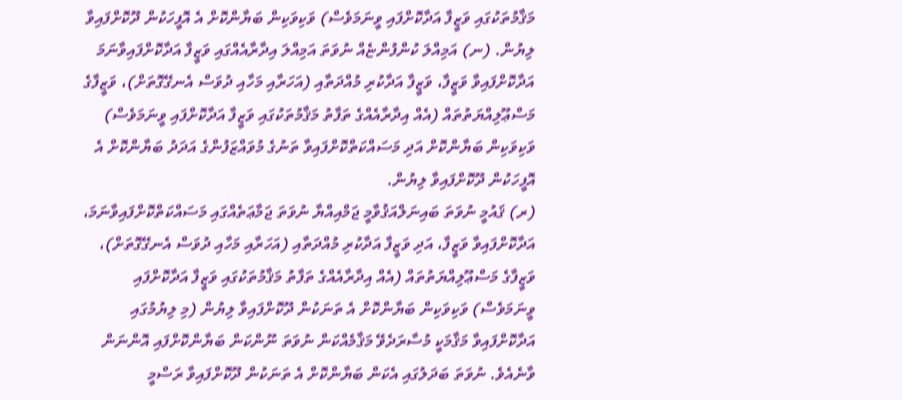މަޤާމުތަކުގައި ވަޒީފާ އަދާކޮށްފައި ވީނަމަވެސް) ވަކިވަކިން ބަޔާންކޮށް އެ އޮފީހަކުން ދޫކޮށްފައިވާ ލިޔުން. (ނ) އަމިއްލަ ކުންފުންޏެއް ނުވަތަ އަމިއްލަ އިދާރާއެއްގައި ވަޒީފާ އަދާކޮށްފައިވާނަމަ އަދާކޮށްފައިވާ ވަޒީފާ، ވަޒީފާ އަދާކުރި މުއްދަތާއި (އަހަރާއި މަހާއި ދުވަސް އެނގޭގޮތަށް)، ވަޒީފާގެ މަސްޢޫލިއްޔަތުތައް (އެއް އިދާރާއެއްގެ ތަފާތު މަޤާމުތަކުގައި ވަޒީފާ އަދާކޮށްފައި ވީނަމަވެސް) ވަކިވަކިން ބަޔާންކޮށް އަދި މަސައްކަތްކޮށްފައިވާ ތަނުގެ މުވައްޒަފުންގެ އަދަދު ބަޔާންކޮށް އެ އޮފީހަކުން ދޫކޮށްފައިވާ ލިޔުން.
(ރ) ޤައުމީ ނުވަތަ ބައިނަލްއަޤުވާމީ ޖަމްއިއްޔާ ނުވަތަ ޖަމާޢަތެއްގައި މަސައްކަތްކޮށްފައިވާނަމަ، އަދާކޮށްފައިވާ ވަޒީފާ، އަދި ވަޒީފާ އަދާކުރި މުއްދަތާއި (އަހަރާއި މަހާއި ދުވަސް އެނގޭގޮތަށް)، ވަޒީފާގެ މަސްޢޫލިއްޔަތުތައް (އެއް އިދާރާއެއްގެ ތަފާތު މަޤާމުތަކުގައި ވަޒީފާ އަދާކޮށްފައި ވީނަމަވެސް) ވަކިވަކިން ބަޔާންކޮށް އެ ތަނަކުން ދޫކޮށްފައިވާ ލިޔުން (މި ލިޔުމުގައި އަދާކޮށްފައިވާ މަޤާމަކީ މުސާރަދެވޭ މަޤާމެއްކަން ނުވަތަ ނޫންކަން ބަޔާންކޮށްފައި އޮންނަން ވާނެއެވެ. ނުވަތަ ބަދަލުގައި އެކަން ބަޔާންކޮށް އެ ތަނަކުން ދޫކޮށްފައިވާ ރަސްމީ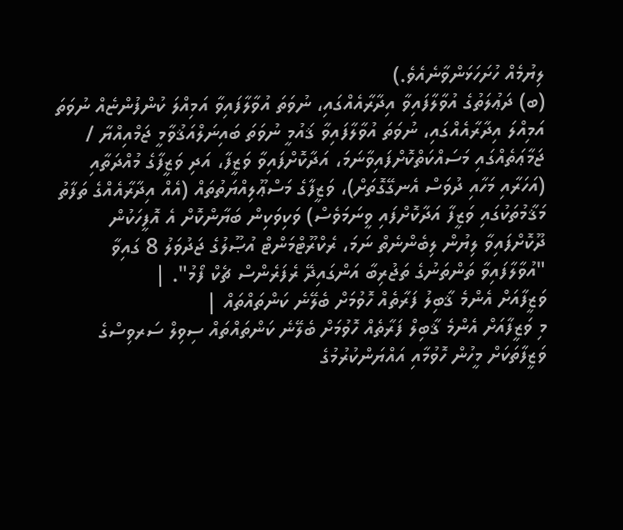ލިޔުމެއް ހުށަހަޅަންވާނެއެވެ.)
(ބ) ދަޢުލަތުގެ އުވާލާފައިވާ އިދާރާއެއްގައި، ނުވަތަ އުވާލާފައިވާ އަމިއްލަ ކުންފުންޏެއް ނުވަތަ އަމިއްލަ އިދާރާއެއްގައި، ނުވަތަ އުވާލާފައިވާ ޤައުމީ ނުވަތަ ބައިނަލްއަޤުވާމީ ޖަމްއިއްޔާ / ޖަމާޢަތެއްގައި މަސައްކަތްކޮށްފައިވާނަމަ، އަދާކޮށްފައިވާ ވަޒީފާ، އަދި ވަޒީފާގެ މުއްދަތާއި (އަހަރާއި މަހާއި ދުވަސް އެނގޭގޮތަށް)، ވަޒީފާގެ މަސްޢޫލިއްޔަތުތައް (އެއް އިދާރާއެއްގެ ތަފާތު މަޤާމުތަކުގައި ވަޒީފާ އަދާކޮށްފައި ވީނަމަވެސް) ވަކިވަކިން ބަޔާންކޮށް އެ އޮފީހަކުން ދޫކޮށްފައިވާ ލިޔުން ލިބެންނެތް ނަމަ، ރެކްރޫޓްމަންޓް އުޞޫލުގެ ޖަދުވަލު 8 ގައިވާ "އުވާލާފައިވާ ތަންތަނުގެ ތަޖުރިބާ އަންގައިދޭ ރެފަރެންސް ޗެކް ފޯމު". |
ވަޒީފާއަށް އެންމެ ޤާބިލު ފަރާތެއް ހޮވުމަށް ބެލޭނެ ކަންތައްތައް |
މި ވަޒީފާއަށް އެންމެ ޤާބިލް ފަރާތެއް ހޮވުމަށް ބެލޭނެ ކަންތައްތައް ސިވިލް ސަރވިސްގެ ވަޒީފާތަކަށް މީހުން ހޮވުމާއި އައްޔަންކުރުމުގެ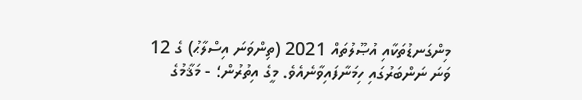މިންގަނޑުތަކާއި އުޞޫލުތައް 2021 (ތިންވަނަ އިސްލާޙު) ގެ 12 ވަނަ ނަންބަރުގައި ހިމަނާފައިވާނެއެވެ. މީގެ އިތުރުން؛ - މަޤާމުގެ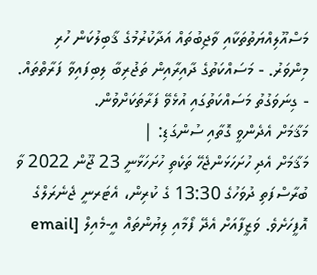މަސްއޫލިއްޔަތުތަކާއި ވާޖިބުތައް އަދާކުރުމުގެ ޤާބިލުކަން ހުރި މިންވަރު. - މަސައްކަތުގެ ދާއިރާއިން ތަޖުރިބާ ލިބިފައިވާ ފަރާތްތައް. - ގިނަވަގުތު މަސައްކަތުގައި އުޅެވޭ ފަރާތަކަށްވުން.
މަޤާމަށް އެދެންވީ ގޮތާއި ސުންގަޑި: |
މަޤާމަށް އެދި ހުށަހަޅަންޖެހޭ ތަކެތި ހުށަހަޅާނީ 23 ޖޫން 2022 ވާ ބުރާސްފަތި ދުވަހުގެ 13:30 ގެ ކުރިން، އެޓަރނީ ޖެނެރަލްގެ އޮފީހަށެވެ. ވަޒީފާއަށް އެދޭ ފޯމާއި ލިޔުންތައް އީ-މެއިލް [email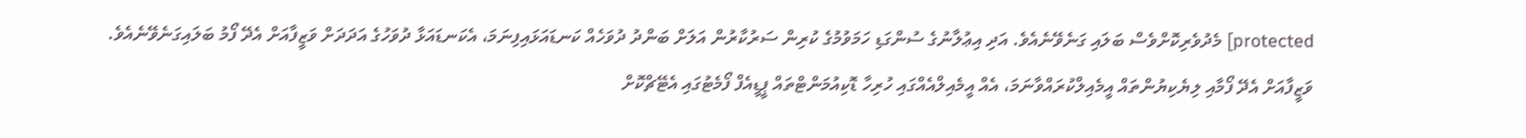protected] މެދުވެރިކޮށްވެސް ބަލައި ގަނެވޭނެއެވެ. އަދި އިޢުލާނުގެ ސުންގަޑި ހަމަވުމުގެ ކުރިން ސަރުކާރުން އަލަށް ބަންދު ދުވަހެއް ކަނޑައަޅައިފިނަމަ، އެކަނޑައަޅާ ދުވަހުގެ އަދަދަށް ވަޒީފާއަށް އެދޭ ފޯމު ބަލައިގަނެވޭނެއެވެ. ވަޒީފާއަށް އެދޭ ފޯމާއި ލިޔެކިޔުންތައް އީމެއިލްކުރައްވާނަމަ، އެއް އީމެއިލްއެއްގައި ހުރިހާ ޑޮކިއުމަންޓްތައް ޕީޑީއެފް ފޯމެޓުގައި އެޓޭޗްކޮށް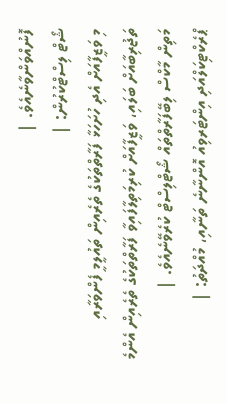ފޮނުއްވަންވާނެއެވެ. |
ޝޯޓް ލިސްޓްކުރުން: |
މި ވަޒީފާއަށް އެދި ހުށަހަޅާ ފަރާތްތަކުގެ ތެރެއިން ތައުލީމީ ފެންވަރާއި ތަޖުރިބާއަށް ބަލައި، ވަޒީފާއަށް ކުރިމަތިލާފައިވާ ފަރާތްތަކުގެ ތެރެއިން އެންމެ މަތިން މާކްސް ލިބޭފަރާތްތައް ޝޯޓްލިސްޓް ކުރެވޭނެއެވެ. |
ޕްރެކްޓިކަލްއަދި އިންޓަރވިއު އޮންނާނެ ތަނާއި، މުއްދަތު: |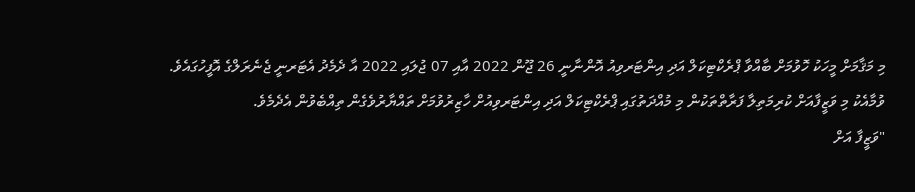މި މަޤާމަށް މީހަކު ހޮވުމަށް ބާއްވާ ޕްރެކްޓިކަލް އަދި އިންޓަރވިއު އޮންނާނީ 26 ޖޫން 2022 އާއި 07 ޖުލައި 2022 އާ ދެމެދު އެޓަރނީ ޖެނެރަލްގެ އޮފީހުގައެވެ. ވުމާއެކު މި ވަޒީފާއަށް ކުރިމަތިލާ ފަރާތްތަކުން މި މުއްދަތުގައި ޕްރެކްޓިކަލް އަދި އިންޓަރވިއުށް ހާޒިރުވުމަށް ތައްޔާރުވެގެން ތިއްބެވުން އެދެމެވެ.
"ވަޒީފާ އަށް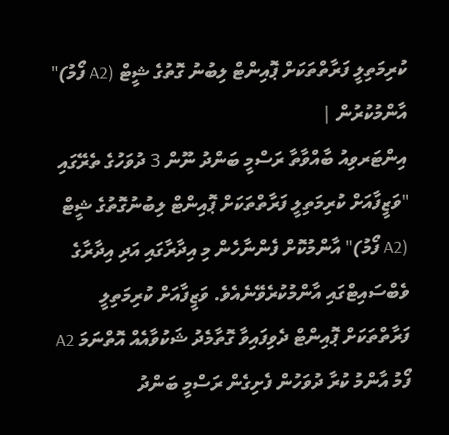ކުރިމަތިލީ ފަރާތްތަކަށް ޕޮއިންޓް ލިބުނު ގޮތުގެ ޝީޓް (A2 ފޯމު)" އާންމުކުރުން |
އިންޓަރވިއު ބާއްވާތާ ރަސްމީ ބަންދު ނޫން 3 ދުވަހުގެ ތެރޭގައި "ވަޒީފާއަށް ކުރިމަތިލީ ފަރާތްތަކަށް ޕޮއިންޓް ލިބުނުގޮތުގެ ޝީޓް (A2 ފޯމު)" އާންމުކޮށް ފެންނާހެން މި އިދާރާގައި އަދި އިދާރާގެ ވެބްސައިޓްގައި އާންމުކުރެވޭނެއެވެ. ވަޒީފާއަށް ކުރިމަތިލީ ފަރާތްތަކަށް ޕޮއިންޓް ދެވިފައިވާ ގޮތާމެދު ޝަކުވާއެއް އޮތްނަމަ A2 ފޯމު އާންމު ކުރާ ދުވަހުން ފެށިގެން ރަސްމީ ބަންދު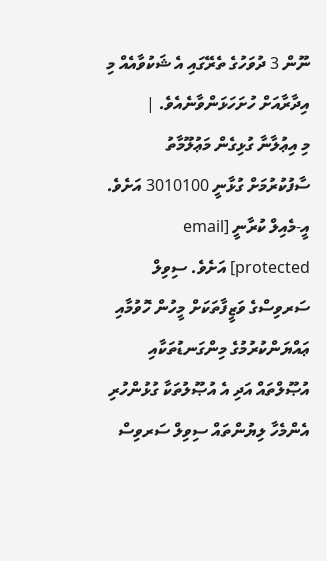ނޫން 3 ދުވަހުގެ ތެރޭގައި އެ ޝަކުވާއެއް މި އިދާރާއަށް ހުށަހަޅަންވާނެއެވެ. |
މި އިޢުލާނާ ގުޅިގެން މަޢުލޫމާތު ސާފުކުރުމަށް ގުޅާނީ 3010100 އަށެވެ. އީ-މެއިލް ކުރާނީ [email protected] އަށެވެ. ސިވިލް ސަރވިސްގެ ވަޒީފާތަކަށް މީހުން ހޮވުމާއި ޢައްޔަންކުރުމުގެ މިންގަނޑުތަކާއި އުޞޫލްތައް އަދި އެ އުޞޫލުތަކާ ގުޅުންހުރި އެންމެހާ ލިޔުންތައް ސިވިލް ސަރވިސް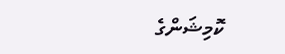ކޮމިޝަންގެ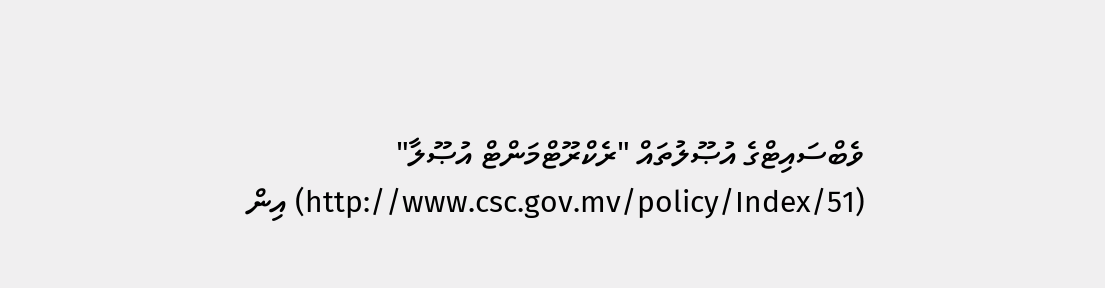ވެބްސައިޓްގެ އުޞޫލުތައް "ރެކްރޫޓްމަންޓް އުޞޫލާ" (http://www.csc.gov.mv/policy/Index/51) އިން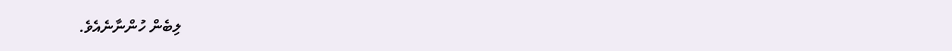ލިބެން ހުންނާނެއެވެ.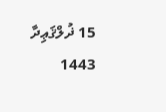15 ޛުލްޤަޢިދާ 1443